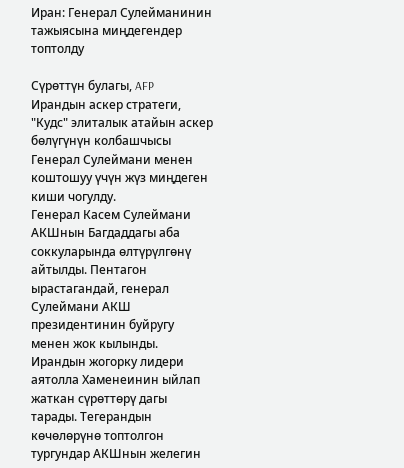Иран: Генерал Сулейманинин тажыясына миңдегендер топтолду

Сүрөттүн булагы, AFP
Ирандын аскер стратеги, "Кудс" элиталык атайын аскер бөлүгүнүн колбашчысы Генерал Сулеймани менен коштошуу үчүн жүз миңдеген киши чогулду.
Генерал Касем Сулеймани АКШнын Багдаддагы аба соккуларында өлтүрүлгөнү айтылды. Пентагон ырастагандай, генерал Сулеймани АКШ президентинин буйругу менен жок кылынды.
Ирандын жогорку лидери аятолла Хаменеинин ыйлап жаткан сүрөттөрү дагы тарады. Тегерандын көчөлөрүнө топтолгон тургундар АКШнын желегин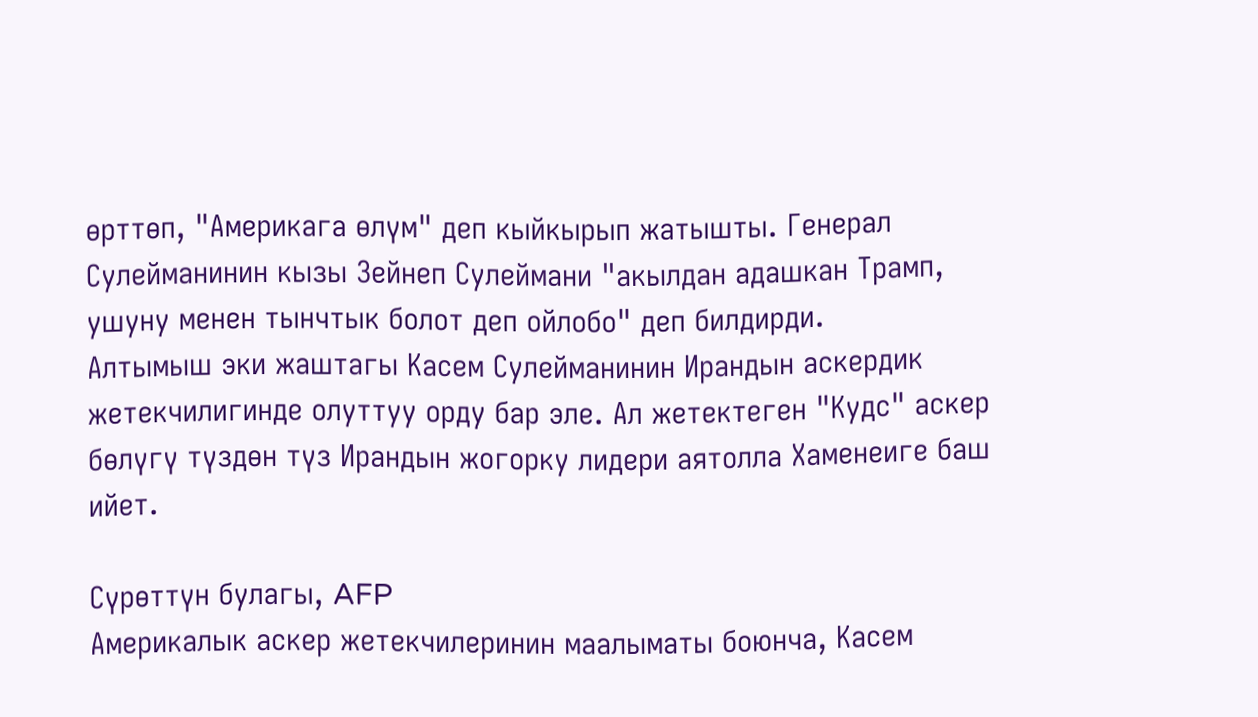өрттөп, "Америкага өлүм" деп кыйкырып жатышты. Генерал Сулейманинин кызы Зейнеп Сулеймани "акылдан адашкан Трамп, ушуну менен тынчтык болот деп ойлобо" деп билдирди.
Алтымыш эки жаштагы Касем Сулейманинин Ирандын аскердик жетекчилигинде олуттуу орду бар эле. Ал жетектеген "Кудс" аскер бөлүгү түздөн түз Ирандын жогорку лидери аятолла Хаменеиге баш ийет.

Сүрөттүн булагы, AFP
Америкалык аскер жетекчилеринин маалыматы боюнча, Касем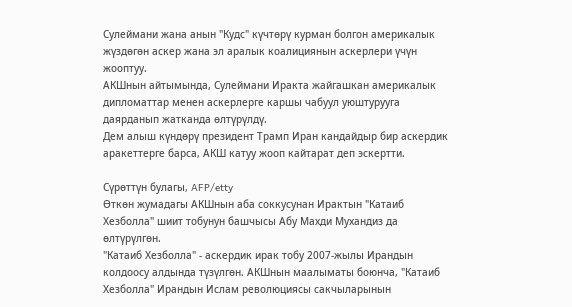Сулеймани жана анын "Кудс" күчтөрү курман болгон америкалык жүздөгөн аскер жана эл аралык коалициянын аскерлери үчүн жооптуу.
АКШнын айтымында, Сулеймани Иракта жайгашкан америкалык дипломаттар менен аскерлерге каршы чабуул уюштурууга даярданып жатканда өлтүрүлдү.
Дем алыш күндөрү президент Трамп Иран кандайдыр бир аскердик аракеттерге барса, АКШ катуу жооп кайтарат деп эскертти.

Сүрөттүн булагы, AFP/etty
Өткөн жумадагы АКШнын аба соккусунан Ирактын "Катаиб Хезболла" шиит тобунун башчысы Абу Махди Мухандиз да өлтүрүлгөн.
"Катаиб Хезболла" - аскердик ирак тобу 2007-жылы Ирандын колдоосу алдында түзүлгөн. АКШнын маалыматы боюнча, "Катаиб Хезболла" Ирандын Ислам революциясы сакчыларынын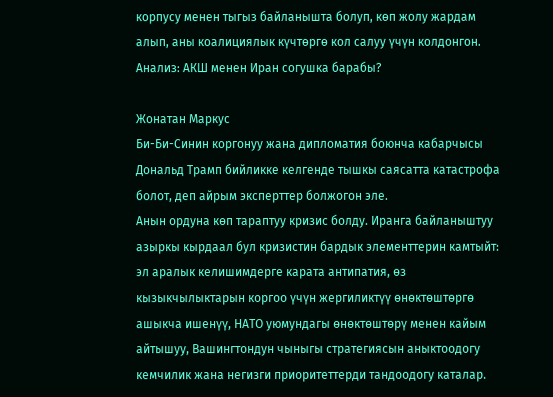корпусу менен тыгыз байланышта болуп, көп жолу жардам алып, аны коалициялык күчтөргө кол салуу үчүн колдонгон.
Анализ: АКШ менен Иран согушка барабы?

Жонатан Маркус
Би-Би-Синин коргонуу жана дипломатия боюнча кабарчысы
Дональд Трамп бийликке келгенде тышкы саясатта катастрофа болот, деп айрым эксперттер болжогон эле.
Анын ордуна көп тараптуу кризис болду. Иранга байланыштуу азыркы кырдаал бул кризистин бардык элементтерин камтыйт: эл аралык келишимдерге карата антипатия, өз кызыкчылыктарын коргоо үчүн жергиликтүү өнөктөштөргө ашыкча ишенүү, НАТО уюмундагы өнөктөштөрү менен кайым айтышуу, Вашингтондун чыныгы стратегиясын аныктоодогу кемчилик жана негизги приоритеттерди тандоодогу каталар.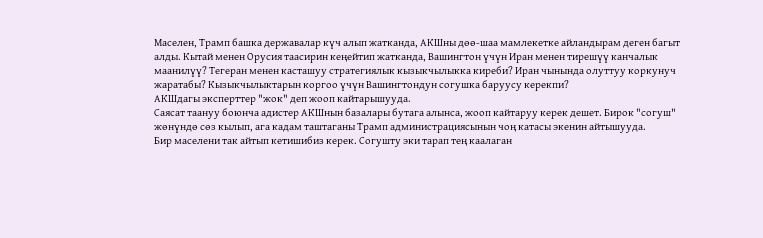Маселен, Трамп башка державалар күч алып жатканда, АКШны дөө-шаа мамлекетке айландырам деген багыт алды. Кытай менен Орусия таасирин кеңейтип жатканда, Вашингтон үчүн Иран менен тирешүү канчалык маанилүү? Тегеран менен касташуу стратегиялык кызыкчылыкка киреби? Иран чынында олуттуу коркунуч жаратабы? Кызыкчылыктарын коргоо үчүн Вашингтондун согушка баруусу керекпи?
АКШдагы эксперттер "жок" деп жооп кайтарышууда.
Саясат таануу боюнча адистер АКШнын базалары бутага алынса, жооп кайтаруу керек дешет. Бирок "согуш" жөнүндө сөз кылып, ага кадам таштаганы Трамп администрациясынын чоң катасы экенин айтышууда.
Бир маселени так айтып кетишибиз керек. Согушту эки тарап тең каалаган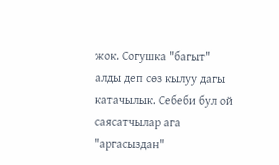жок. Согушка "багыт" алды деп сөз кылуу дагы катачылык. Себеби бул ой саясатчылар ага "аргасыздан"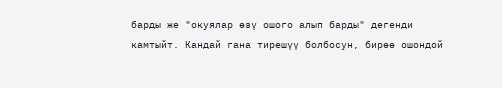барды же "окуялар өзү ошого алып барды" дегенди камтыйт. Кандай гана тирешүү болбосун, бирөө ошондой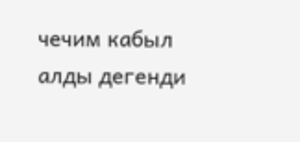чечим кабыл алды дегенди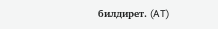билдирет. (AT)